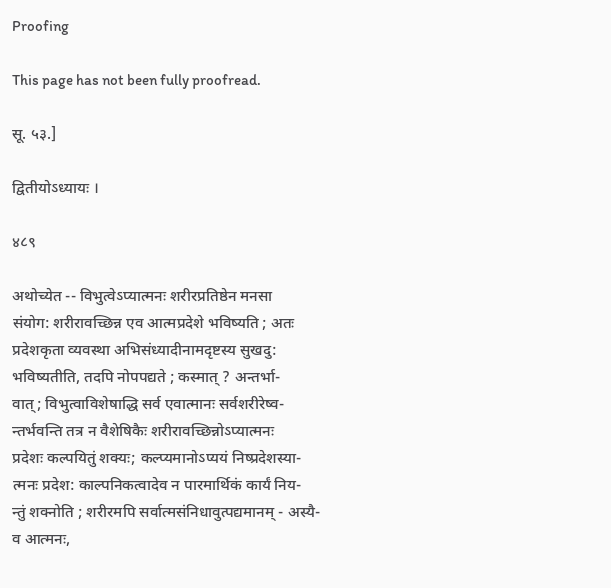Proofing

This page has not been fully proofread.

सू. ५३.]

द्वितीयोऽध्यायः ।

४८९

अथोच्येत -- विभुत्वेऽप्यात्मनः शरीरप्रतिष्ठेन मनसा
संयोग: शरीरावच्छिन्न एव आत्मप्रदेशे भविष्यति ; अतः
प्रदेशकृता व्यवस्था अभिसंध्यादीनामदृष्टस्य सुखदु:
भविष्यतीति, तदपि नोपपद्यते ; कस्मात् ? अन्तर्भा-
वात्; विभुत्वाविशेषाद्धि सर्व एवात्मानः सर्वशरीरेष्व-
न्तर्भवन्ति तत्र न वैशेषिकैः शरीरावच्छिन्नोऽप्यात्मनः
प्रदेशः कल्पयितुं शक्यः; कल्प्यमानोऽप्ययं निष्प्रदेशस्या-
त्मनः प्रदेश: काल्पनिकत्वादेव न पारमार्थिकं कार्यं निय-
न्तुं शक्नोति ; शरीरमपि सर्वात्मसंनिधावुत्पद्यमानम् - अस्यै-
व आत्मनः,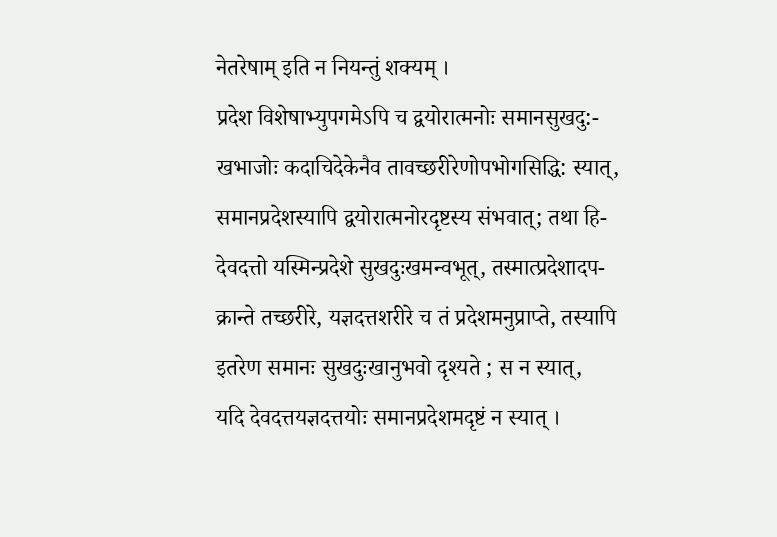नेतरेषाम् इति न नियन्तुं शक्यम् ।
प्रदेश विशेषाभ्युपगमेऽपि च द्वयोरात्मनोः समानसुखदु:-
खभाजोः कदाचिदेकेनैव तावच्छरीरेणोपभोगसिद्धि: स्यात्,
समानप्रदेशस्यापि द्वयोरात्मनोरदृष्टस्य संभवात्; तथा हि-
देवदत्तो यस्मिन्प्रदेशे सुखदुःखमन्वभूत्, तस्मात्प्रदेशादप-
क्रान्ते तच्छरीरे, यज्ञदत्तशरीरे च तं प्रदेशमनुप्राप्ते, तस्यापि
इतरेण समानः सुखदुःखानुभवो दृश्यते ; स न स्यात्,
यदि देवदत्तयज्ञदत्तयोः समानप्रदेशमदृष्टं न स्यात् ।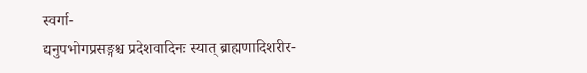स्वर्गा-
द्यनुपभोगप्रसङ्गश्च प्रदेशवादिनः स्यात् ब्राह्मणादिशरीर-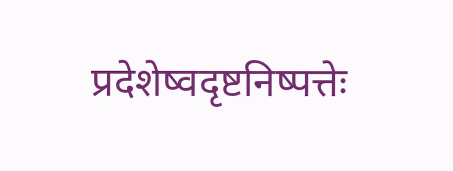प्रदेशेष्वदृष्टनिष्पत्तेः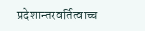प्रदेशान्तरवर्तित्वाच्च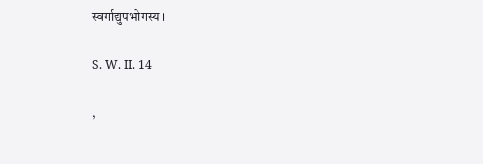स्वर्गाद्युपभोगस्य ।

S. W. II. 14

,